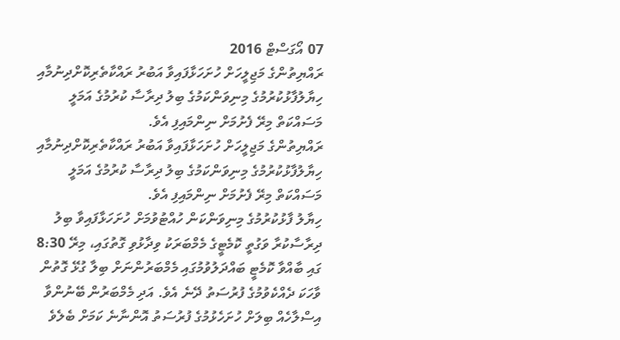07 އޯގަސްޓް 2016
ރައްޔިތުންގެ މަޖިލީހަށް ހުށަހަޅާފައިވާ އަބުރު ރައްކާތެރިކޮށްދިނުމާއި ހިޔާލުފާޅުކުރުމުގެ މިނިވަންކަމުގެ ބިލު ދިރާސާ ކުރުމުގެ އަމަލީ މަސައްކަތް މިރޭ ފެށުމަށް ނިންމައިފި އެވެ.
ރައްޔިތުންގެ މަޖިލީހަށް ހުށަހަޅާފައިވާ އަބުރު ރައްކާތެރިކޮށްދިނުމާއި ހިޔާލުފާޅުކުރުމުގެ މިނިވަންކަމުގެ ބިލު ދިރާސާ ކުރުމުގެ އަމަލީ މަސައްކަތް މިރޭ ފެށުމަށް ނިންމައިފި އެވެ.
ހިޔާލު ފާޅުކުރުމުގެ މިނިވަންކަން ހުއްޓުވުމަށް ހުށަހަޅާފައިވާ ބިލު ދިރާސާކުރާ ވަގުތީ ކޮމެޓީގެ މެމްބަރަކު ވިދާޅުވި ގޮތުގައި، މިރޭ 8:30 ގައި ބާއްވާ ކޮމެޓީ ބައްދަލުވުމުގައި މެމްބަރުންނަށް ބިލާ ގުޅޭ ގޮތުން ވާހަކަ ދެއްކެވުމުގެ ފުރުސަތު ދޭނެ އެވެ. އަދި މެމްބަރުން ބޭނުންވާ އިސްލާހެއް ބިލަށް ހުށަހެޅުމުގެ ފުރުސަތު އޮންނާނެ ކަމަށް ބެލެވެ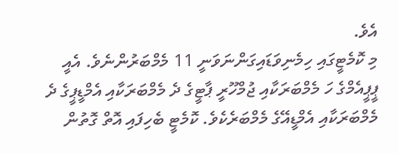އެވެ.
މި ކޮމެޓީގައި ހިމެނިވަޑައިގަންނަވަނީ 11 މެމްބަރުންނެވެ. އެއީ ޕީޕީއެމްގެ ހަ މެމްބަރަކާއި ޖުމްހޫރީ ޕާޓީގެ ދެ މެމްބަރަކާއި އެމްޑީޕީގެ ދެ މެމްބަރަކާއި އެމްޑީއޭގެ މެމްބަރެކެވެ. ކޮމެޓީ ބެހިފައި އޮތް ގޮތުން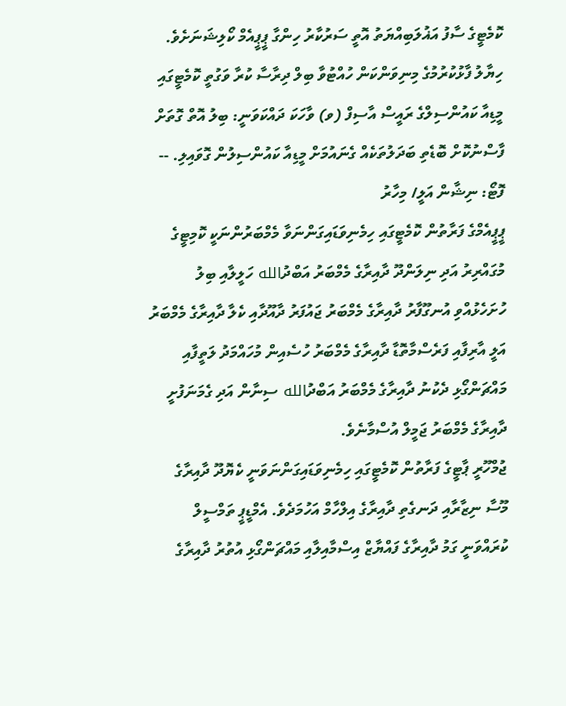ކޮމެޓީގެ ސާފު އަޣުލަބިއްޔަތު އޮތީ ސަރުކާރު ހިންގާ ޕީޕީއެމް ކޯލިޝަނަށެވެ.
ހިޔާލު ފާޅުކުރުމުގެ މިނިވަންކަން ހުއްޓުވާ ބިލް ދިރާސާ ކުރާ ވަގުތީ ކޮމެޓީގައި މީޑިއާ ކައުންސިލްގެ ރައީސް އާސިފް (ވ) ވާހަކަ ދައްކަވަނީ: ބިލު އޮތް ގޮތަށް ފާސްނުކޮށް ބޮޑެތި ބަދަލުތަކެއް ގެނައުމަށް މީޑިއާ ކައުންސިލުން ގޮވައިލި. -- ފޮޓޯ: ނިޝާން އަލީ/ މިހާރު
ޕީޕީއެމްގެ ފަރާތުން ކޮމެޓީގައި ހިމެނިވަޑައިގަންނަވާ މެމްބަރުންނަކީ ކޮމިޓީގެ މުގައްރިރު އަދި ނިލަންދޫ ދާއިރާގެ މެމްބަރު އަބްދުالله ހަލީލާއި ބިލު ހުށަހެޅުއްވި އުނގޫފާރު ދާއިރާގެ މެމްބަރު ޖައުފަރު ދާއޫދާއި ކެލާ ދާއިރާގެ މެމްބަރު އަލީ އާރިފާއި ފަރެސްމާތޮޑާ ދާއިރާގެ މެމްބަރު ހުސެއިން މުހައްމަދު ލަތީފާއި މައްޗަންގޯޅި ދެކުނު ދާއިރާގެ މެމްބަރު އަބްދުالله ސިނާން އަދި ގެމަނަފުށީ ދާއިރާގެ މެމްބަރު ޖަމީލް އުސްމާނެވެ.
ޖުމްހޫރީ ޕާޓީގެ ފަރާތުން ކޮމެޓީގައި ހިމެނިވަޑައިގަންނަވަނީ ކެޔޮދޫ ދާއިރާގެ މޫސާ ނިޒާރާއި ދަނގެތި ދާއިރާގެ އިލްހާމް އަހުމަދެވެ. އެމްޑީޕީ ތަމްސީލް ކުރައްވަނީ ގަމު ދާއިރާގެ ފައްޔާޒް އިސްމާއިލާއި މައްޗަންގޯޅި އުތުރު ދާއިރާގެ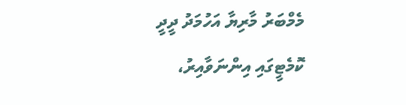މެމްބަރު މާރިޔާ އަހުމަދު ދީދީ ކޮމެޓީގައި އިންނަވާއިރު،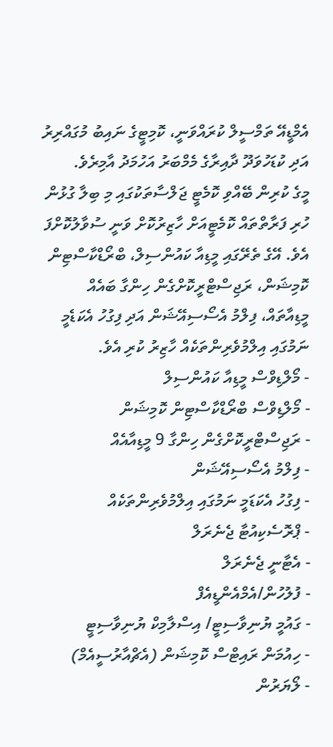އެމްޑީއޭ ތަމްސީލް ކުރައްވަނީ، ކޮމިޓީގެ ނައިބު މުގައްރިރު އަދި ކުޑަހުވަދޫ ދާއިރާގެ މެމްބަރު އަހުމަދު އާމިރެވެ.
މީގެ ކުރިން ބޭއްވި ކޮމެޓީ ޖަލްސާތަކުގައި މި ބިލާ ގުޅުން ހުރި ފަރާތްތައް ކޮމެޓީއަށް ހާޒިރުކޮށް ވަނީ ސުވާލުކޮށްފަ އެވެ. އޭގެ ތެރޭގައި މީޑިއާ ކައުންސިލް، ބްރޯޑްކާސްޓިން ކޮމިޝަން، ރަޖިސްޓްރީކޮށްގެން ހިންގާ ބައެއް މީޑިއާތައް، ފިލްމު އެސޯސިއޭޝަން އަދި ފިގުހު އެކަޑެމީ ނަމުގައި އިލްމުވެރިންތަކެއް ހާޒިރު ކުރި އެވެ.
- މޯލްޑިވްސް މީޑިއާ ކައުންސިލް
- މޯލްޑިވްސް ބްރޯޑްކާސްޓިން ކޮމިޝަން
- ރަޖިސްޓްރީކޮށްގެން ހިންގާ 9 މީޑިއާއެއް
- ފިލްމު އެސޯސިއޭޝަން
- ފިގުހު އެކަޑަމީ ނަމުގައި އިލްމުވެރިންތަކެއް
- ޕްރޮސެކިއުޓާ ޖެނެރަލް
- އެޓާނީ ޖެނެރަލް
- ފުލުހުން/އެމްއެންޑީއެފް
- ގައުމީ ޔުނިވާސިޓީ/ އިސްލާމިކް ޔުނިވާސިޓީ
- ހިއުމަން ރައިޓްސް ކޮމިޝަން (އެޗްއާރުސީއެމް)
- ލޯޔަރުން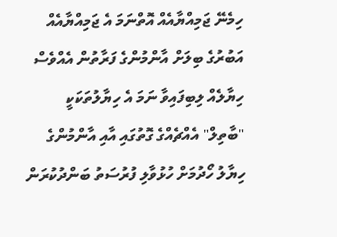ހިމެނޭ ޖަމިއްޔާއެއް އޮތްނަމަ އެ ޖަމިއްޔާއެއް
އަބުރުގެ ބިލަށް އާންމުންގެ ފަރާތުން އެއްވެސް ހިޔާލެއް ލިބިފައިވާ ނަމަ އެ ހިޔާލުތަކަކީ "ބާތިލް" އެއްޗެއްގެ ގޮތުގައި އާއި އާންމުންގެ ހިޔާލު ހޯދުމަށް ހުޅުވާލި ފުރުސަތު ބަންދުކުރަން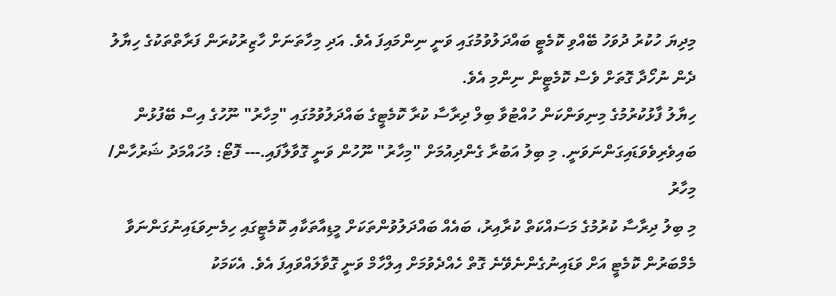މިދިޔަ ހުކުރު ދުވަހު ބޭއްވި ކޮމެޓީ ބައްދަލުވުމުގައި ވަނީ ނިންމައިފަ އެވެ. އަދި މިހާތަނަށް ހާޒިރުކުރަން ފަރާތްތަކުގެ ހިޔާލު ދެން ނުހޯދާ ގޮތަށް ވެސް ކޮމެޓީން ނިންމި އެވެ.
ހިޔާލު ފާޅުކުރުމުގެ މިނިވަންކަން ހުއްޓުވާ ބިލް ދިރާސާ ކުރާ ކޮމެޓީގެ ބައްދަލުވުމުގައި "މިހާރު" ނޫހުގެ އިސް ބޭފުޅުން ބައިވެރިވެވަޑައިގަންނަވަނީ. މި ބިލު އަބުރާ ގެންދިއުމަށް "މިހާރު" ނޫހުން ވަނީ ގޮވާލާފައި.--- ފޮޓޯ: މުހައްމަދު ޝަރުހާން/ މިހާރު
މި ބިލު ދިރާސާ ކުރުމުގެ މަސައްކަތް ކުރާއިރު، ބައެއް ބައްދަލުވުންތަކަށް މީޑިއާތަކާއި ކޮމެޓީގައި ހިމެނިވަޑައިނުގަންނަވާ މެމްބަރުން ކޮމެޓީ އަށް ވަޑައިނުގެންނެވޭނެ ގޮތް ހެއްދެވުމަށް އިލްހާމް ވަނީ ގޮވާލައްވައިފަ އެވެ. އެކަމަކު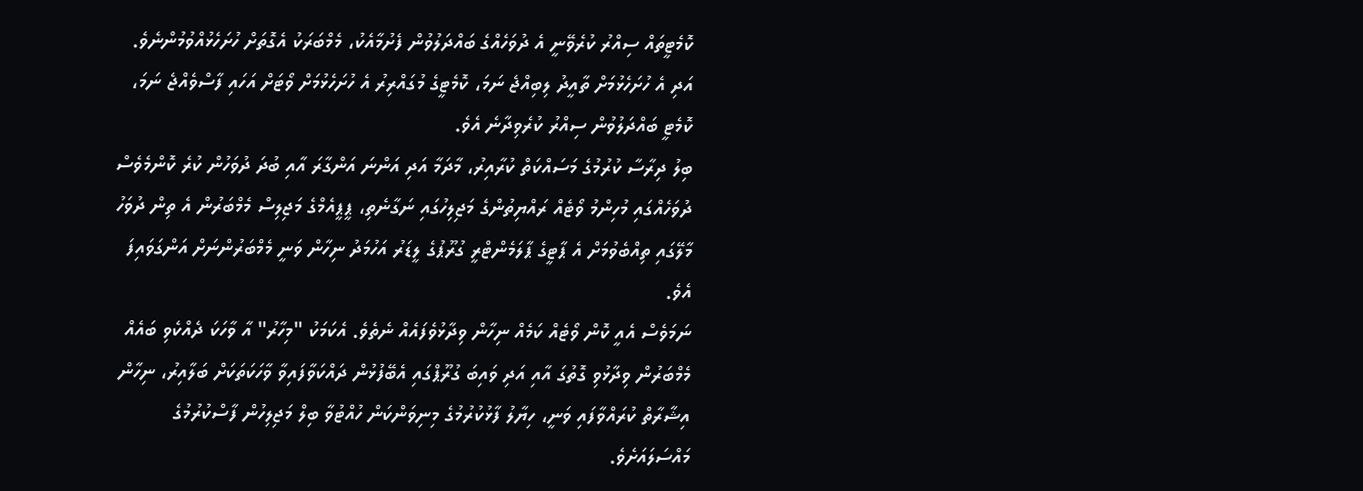ކޮމެޓީތައް ސިއްރު ކުރެވޭނީ އެ ދުވަހެއްގެ ބައްދަލުވުން ފެށުމާއެކު، މެމްބަރަކު އެގޮތަށް ހުށަހެޅުއްވުމުންނެވެ. އަދި އެ ހުށަހެޅުމަށް ތާއީދު ލިބިއްޖެ ނަމަ، ކޮމެޓީގެ މުގައްރިރު އެ ހުށަހެޅުމަށް ވޯޓަށް އަހައި ފާސްވެއްޖެ ނަމަ، ކޮމެޓީ ބައްދަލުވުން ސިއްރު ކުރެވިދާނެ އެވެ.
ބިލު ދިރާސާ ކުރުމުގެ މަސައްކަތް ކުރާއިރު، މާދަމާ އަދި އަންނަ އަންގާރަ އާއި ބުދަ ދުވަހުން ކުރެ ކޮންމެވެސް ދުވަހެއްގައި މުހިންމު ވޯޓެއް ރައްޔިތުންގެ މަޖިލިހުގައި ނަގާނެތި، ޕީޕީއެމްގެ މަޖިލިސް މެމްބަރުން އެ ތިން ދުވަހު މާލޭގައި ތިއްބެވުމަށް އެ ޕާޓީގެ ޕާލަމެންޓްރީ ގުރޫޕުގެ ލީޑަރު އަހުމަދު ނިހާން ވަނީ މެމްބަރުންނަށް އަންގަވައިފަ އެވެ.
ނަމަވެސް އެއީ ކޮން ވޯޓެއް ކަމެއް ނިހާން ވިދާޅުވެފައެއް ނެތެވެ. އެކަމަކު "މިހާރު" އާ ވާހަކަ ދެއްކެވި ބައެއް މެމްބަރުން ވިދާޅުވި ގޮތުގަ އާއި އަދި ވައިބަ ގުރޫޕްގައި އެބޭފުޅުން ދައްކަވާފައިވާ ވާހަކަތަކަށް ބަލާއިރު، ނިހާން އިޝާރާތް ކުރައްވާފައި ވަނީ، ހިޔާލު ފާޅުކުރުމުގެ މިނިވަންކަން ހުއްޓުވާ ބިލް މަޖިލިހުން ފާސްކުރުމުގެ މައްސަލައަށެވެ.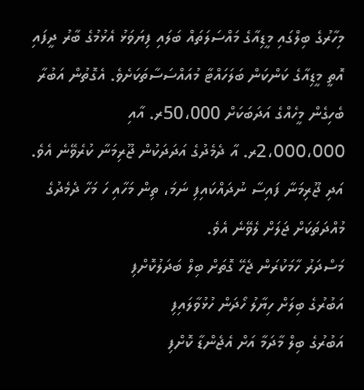މިހާރުގެ ބިލްގައި މީޑިއާގެ މައްސަލަތައް ބަލައި ފިޔަވަޅު އެޅުމުގެ ބާރު ދީފައި އޮތީ މީޑިއާގެ ކަންކަން ބަލަހައްޓާ މުއައްސަސާތަކަށެވެ. އެގޮތުން އަބުރާ ބެހިގެން މީހެއްގެ އަދަބަކަށް 50،000ރ. އާއި 2،000،000ރ. އާ ދެމެދުގެ އަދަދަކުން ޖޫރިމަނާ ކުރެވޭނެ އެވެ. އަދި ޖޫރިމަނާ ފައިސާ ނުދައްކައިފި ނަމަ، ތިން މަހާއި ހަ މަހާ ދެމެދުގެ މުއްދަތަކަށް ޖަލަށް ލެވޭނެ އެވެ.
މަސްދަރު ހާމަކުރަން ޖެހޭ ގޮތަށް ބިލް ބަދަލުކޮށްފި
އަބުރުގެ ބިލަށް ހިޔާލު ހޯދަން ހުޅުވާލައިފި
އަބުރުގެ ބިލް މާދަމާ އަށް އެޖެންޑާ ކޮށްފި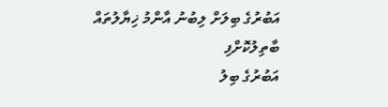އަބުރުގެ ބިލަށް ލިބުނު އާންމު ޚިޔާލުތައް ބާތިލުކޮށްފި
އަބުރުގެ ބިލު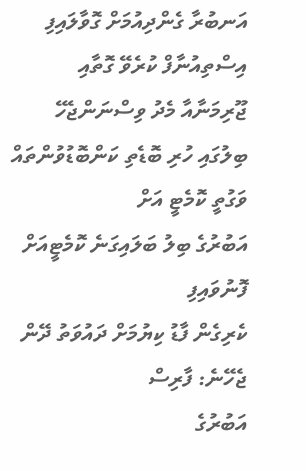އަނބުރާ ގެންދިއުމަށް ގޮވާލައިފި
އިސްތިއުނާފް ކުރެވޭ ގޮތާއި ޖޫރިމަނާއާ މެދު ވިސްނަންޖެހޭ
ބިލުގައި ހުރި ބޮޑެތި ކަންބޮޑުވުންތައް ވަގުތީ ކޮމެޓީ އަށް
އަބުރުގެ ބިލު ބަލައިގަނެ ކޮމެޓީއަށް ފޮނުވައިފި
ކެރިގެން ފާޑު ކިޔުމަށް ދައުވަތު ދޭން ޖެހޭނެ: ފާރިސް
އަބުރުގެ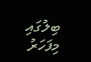ބިލުގައި މިފަހަރު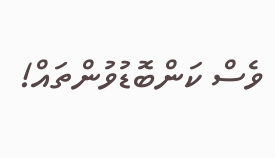ވެސް ކަންބޮޑުވުންތައް!